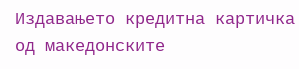Издавањето кредитна картичка од македонските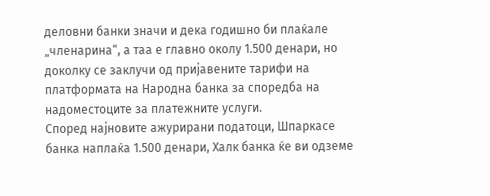деловни банки значи и дека годишно би плаќале „членарина“, а таа е главно околу 1.500 денари, но доколку се заклучи од пријавените тарифи на платформата на Народна банка за споредба на надоместоците за платежните услуги.
Според најновите ажурирани податоци, Шпаркасе банка наплаќа 1.500 денари, Халк банка ќе ви одземе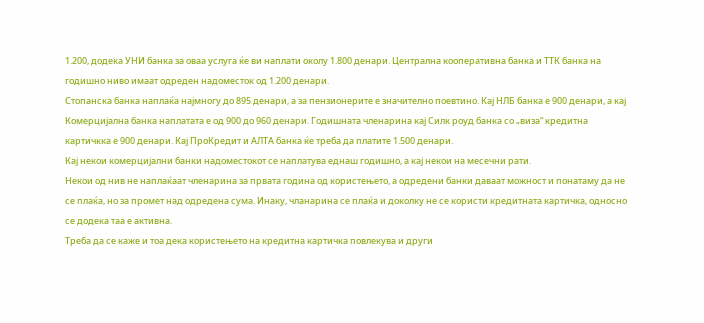1.200, додека УНИ банка за оваа услуга ќе ви наплати околу 1.800 денари. Централна кооперативна банка и ТТК банка на годишно ниво имаат одреден надоместок од 1.200 денари.
Стопанска банка наплаќа најмногу до 895 денари, а за пензионерите е значително поевтино. Кај НЛБ банка е 900 денари, а кај Комерцијална банка наплатата е од 900 до 960 денари. Годишната членарина кај Силк роуд банка со „виза“ кредитна картичкка е 900 денари. Кај ПроКредит и АЛТА банка ќе треба да платите 1.500 денари.
Кај некои комерцијални банки надоместокот се наплатува еднаш годишно, а кај некои на месечни рати.
Некои од нив не наплаќаат членарина за првата година од користењето, а одредени банки даваат можност и понатаму да не се плаќа, но за промет над одредена сума. Инаку, чланарина се плаќа и доколку не се користи кредитната картичка, односно се додека таа е активна.
Треба да се каже и тоа дека користењето на кредитна картичка повлекува и други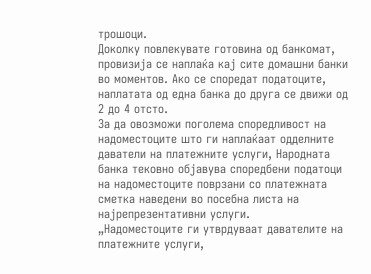трошоци.
Доколку повлекувате готовина од банкомат, провизија се наплаќа кај сите домашни банки во моментов. Ако се споредат податоците, наплатата од една банка до друга се движи од 2 до 4 отсто.
За да овозможи поголема споредливост на надоместоците што ги наплаќаат одделните даватели на платежните услуги, Народната банка тековно објавува споредбени податоци на надоместоците поврзани со платежната сметка наведени во посебна листа на најрепрезентативни услуги.
„Надоместоците ги утврдуваат давателите на платежните услуги,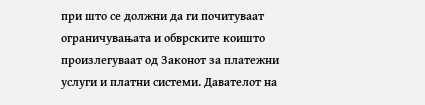при што се должни да ги почитуваат ограничувањата и обврските коишто произлегуваат од Законот за платежни услуги и платни системи. Давателот на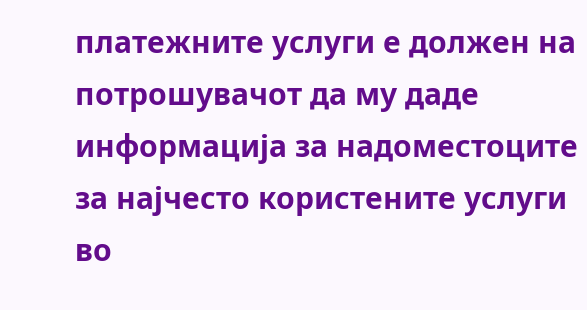платежните услуги е должен на потрошувачот да му даде информација за надоместоците за најчесто користените услуги во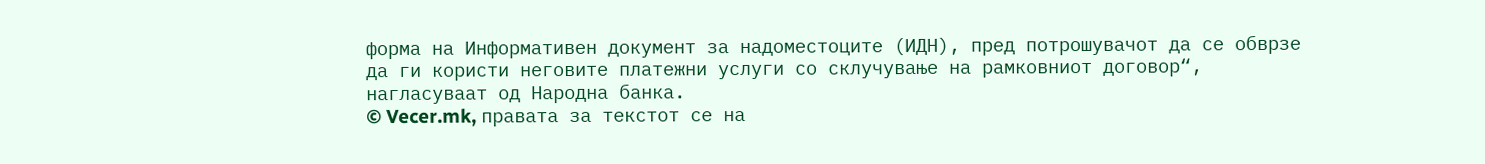форма на Информативен документ за надоместоците (ИДН), пред потрошувачот да се обврзе да ги користи неговите платежни услуги со склучување на рамковниот договор“, нагласуваат од Народна банка.
© Vecer.mk, правата за текстот се на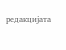редакцијата